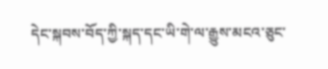དེང་སྐབས་བོད་ཀྱི་སྐད་དང་ཡི་གེ་ལ་རྒྱུས་མངའ་ཅུང་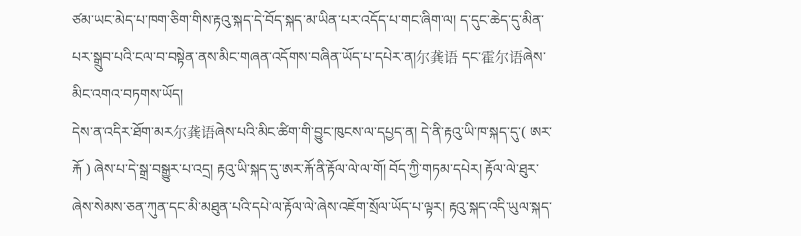ཙམ་ཡང་མེད་པ་ཁག་ཅིག་གིས་རྟའུ་སྐད་དེ་བོད་སྐད་མ་ཡིན་པར་འདོད་པ་གང་ཞིག་ལ། ད་དུང་ཆེད་དུ་མིན་པར་སྒྲུབ་པའི་ངལ་བ་བསྟེན་ནས་མིང་གཞན་འདོགས་བཞིན་ཡོད་པ་དཔེར་ན།尔龚语 དང་霍尔语ཞེས་མིང་འགའ་བཏགས་ཡོད།
དེས་ན་འདིར་ཐོག་མར尔龚语ཞེས་པའི་མིང་ཚིག་གི་བྱུང་ཁུངས་ལ་དཔྱད་ན། དེ་ནི་རྟའུ་ཡི་ཁ་སྐད་དུ་( ཨར་རྐོ ) ཞེས་པ་དེ་སྒྲ་བསྒྱུར་པ་འདྲ། རྟའུ་ཡི་སྐད་དུ་ཨར་རྐོ་ནི་རྟོལ་ལེ་ལ་གོ། བོད་ཀྱི་གཏམ་དཔེར། རྟོལ་ལེ་ཐུར་ཞེས་སེམས་ཅན་ཀུན་དང་མི་མཐུན་པའི་དཔེ་ལ་རྟོལ་ལེ་ཞེས་འཇོག་སྲོལ་ཡོད་པ་ལྟར། རྟའུ་སྐད་འདི་ཡུལ་སྐད་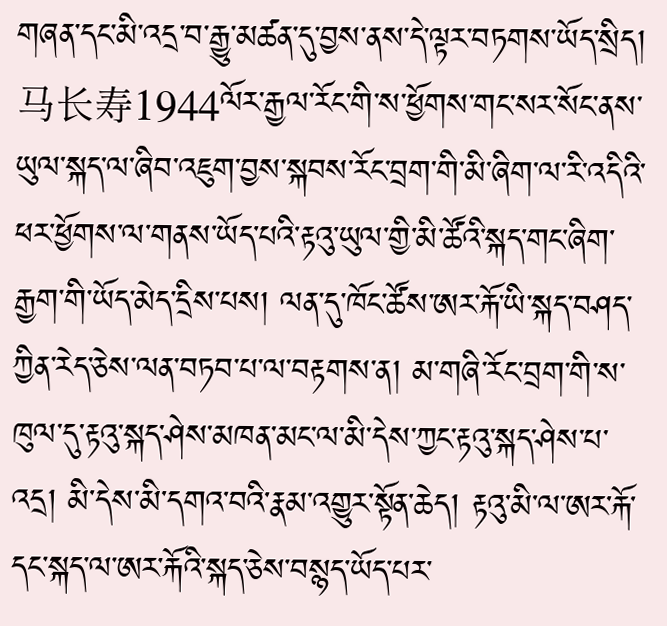གཞན་དང་མི་འདྲ་བ་རྒྱུ་མཚན་དུ་བྱས་ནས་དེ་ལྟར་བཏགས་ཡོད་སྲིད། 马长寿1944ལོར་རྒྱལ་རོང་གི་ས་ཕྱོགས་གང་སར་སོང་ནས་ཡུལ་སྐད་ལ་ཞིབ་འཇུག་བྱས་སྐབས་རོང་བྲག་གི་མི་ཞིག་ལ་རི་འདིའི་ཕར་ཕྱོགས་ལ་གནས་ཡོད་པའི་རྟའུ་ཡུལ་གྱི་མི་ཚོའི་སྐད་གང་ཞིག་རྒྱག་གི་ཡོད་མེད་དྲིས་པས། ལན་དུ་ཁོང་ཚོས་ཨར་རྐོ་ཡི་སྐད་བཤད་ཀྱིན་རེད་ཅེས་ལན་བཏབ་པ་ལ་བརྟགས་ན། མ་གཞི་རོང་བྲག་གི་ས་ཁུལ་དུ་རྟའུ་སྐད་ཤེས་མཁན་མང་ལ་མི་དེས་ཀྱང་རྟའུ་སྐད་ཤེས་པ་འདྲ། མི་དེས་མི་དགའ་བའི་རྣམ་འགྱུར་སྟོན་ཆེད། རྟའུ་མི་ལ་ཨར་རྐོ་དང་སྐད་ལ་ཨར་རྐོའི་སྐད་ཅེས་བསྙད་ཡོད་པར་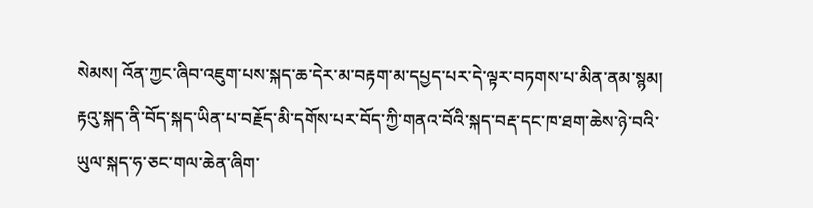སེམས། འོན་ཀྱང་ཞིབ་འཇུག་པས་སྐད་ཆ་དེར་མ་བརྟག་མ་དཔྱད་པར་དེ་ལྟར་བཏགས་པ་མིན་ནམ་སྙམ།
རྟའུ་སྐད་ནི་བོད་སྐད་ཡིན་པ་བརྗོད་མི་དགོས་པར་བོད་ཀྱི་གནའ་བོའི་སྐད་བརྡ་དང་ཁ་ཐག་ཆེས་ཉེ་བའི་ཡུལ་སྐད་ཧ་ཅང་གལ་ཆེན་ཞིག་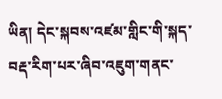ཡིན། དེང་སྐབས་འཛམ་གླིང་གི་སྐད་བརྡ་རིག་པར་ཞིབ་འཇུག་གནང་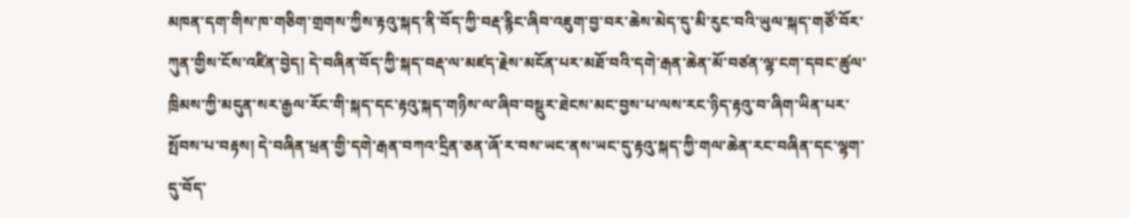མཁན་དག་གིས་ཁ་གཅིག་གྲགས་ཀྱིས་རྟའུ་སྐད་ནི་བོད་ཀྱི་བརྡ་རྙིང་ཞིབ་འཇུག་བྱ་བར་ཆེས་མེད་དུ་མི་རུང་བའི་ཡུལ་སྐད་གཙོ་བོར་ཀུན་གྱིས་ངོས་འཛིན་བྱེད། དེ་བཞིན་བོད་ཀྱི་སྐད་བརྡ་ལ་མཛད་རྗེས་མངོན་པར་མཐོ་བའི་དགེ་རྒན་ཆེན་མོ་བཙན་ལྷ་ངག་དབང་ཚུལ་ཁྲིམས་ཀྱི་མདུན་སར་རྒྱལ་རོང་གི་སྐད་དང་རྟའུ་སྐད་གཉིས་ལ་ཞིབ་བསྡུར་ཐེངས་མང་བྱས་པ་ལས་རང་ཉིད་རྟའུ་བ་ཞིག་ཡིན་པར་སྤོབས་པ་བརྟས། དེ་བཞིན་ཕྲན་གྱི་དགེ་རྒན་བཀའ་དྲིན་ཅན་ཞོ་ར་བས་ཡང་ནས་ཡང་དུ་རྟའུ་སྐད་ཀྱི་གལ་ཆེན་རང་བཞིན་དང་ལྷག་དུ་བོད་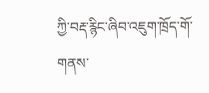ཀྱི་བརྡ་རྙིང་ཞིབ་འཇུག་ཁྲོད་གོ་གནས་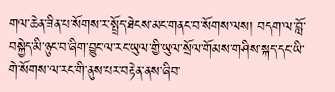གལ་ཆེན་ཟིན་པ་སོགས་ར་སྤྲོད་ཐེངས་མང་གནང་བ་སོགས་ལས། བདག་ལ་བློ་བསྐྱེད་མི་ཉུང་བ་ཞིག་བྱུང་ལ་རང་ཡུལ་གྱི་ཡུལ་སྲོལ་གོམས་གཤིས་སྐད་དང་ཡི་གེ་སོགས་ལ་རང་གི་ནུས་པར་བརྟེན་ནས་ཞིབ་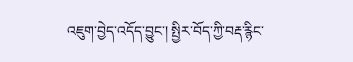འཇུག་བྱེད་འདོད་བྱུང་། སྤྱིར་བོད་ཀྱི་བརྡ་རྙིང་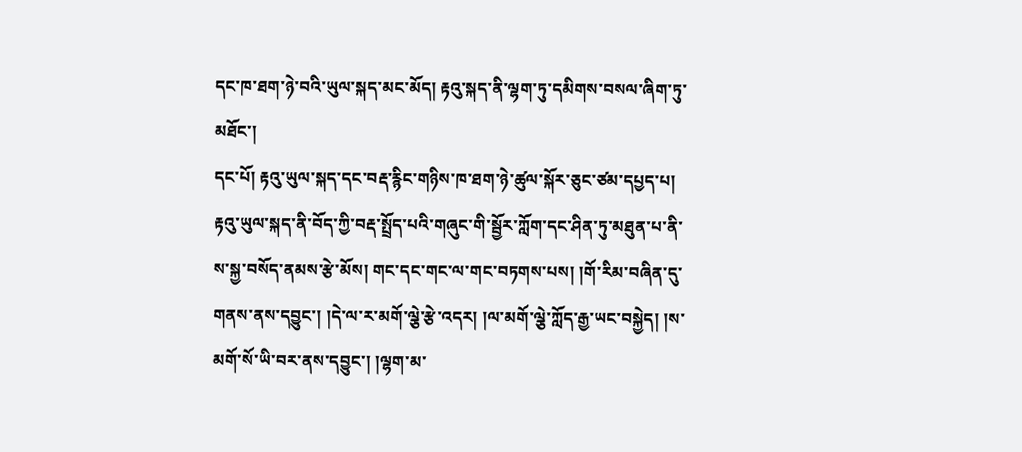དང་ཁ་ཐག་ཉེ་བའི་ཡུལ་སྐད་མང་མོད། རྟའུ་སྐད་ནི་ལྷག་ཏུ་དམིགས་བསལ་ཞིག་ཏུ་མཐོང་།
དང་པོ། རྟའུ་ཡུལ་སྐད་དང་བརྡ་རྙིང་གཉིས་ཁ་ཐག་ཉེ་ཚུལ་སྐོར་ཅུང་ཙམ་དཔྱད་པ།
རྟའུ་ཡུལ་སྐད་ནི་བོད་ཀྱི་བརྡ་སྤྲོད་པའི་གཞུང་གི་སྦྱོར་ཀློག་དང་ཤིན་ཏུ་མཐུན་པ་ནི་ས་སྐྱ་བསོད་ནམས་རྩེ་མོས། གང་དང་གང་ལ་གང་བཏགས་པས། །གོ་རིམ་བཞིན་དུ་གནས་ནས་དབྱུང་། །དེ་ལ་ར་མགོ་ལྕེ་རྩེ་འདར། །ལ་མགོ་ལྕེ་ཀློད་རྒྱ་ཡང་བསྐྱེད། །ས་མགོ་སོ་ཡི་བར་ནས་དབྱུང་། །ལྷག་མ་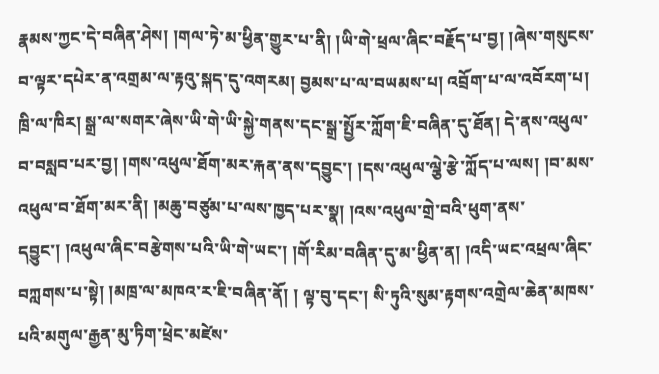རྣམས་ཀྱང་དེ་བཞིན་ཤེས། །གལ་ཏེ་མ་ཕྱིན་གྱུར་པ་ནི། །ཡི་གེ་ཕྲལ་ཞིང་བརྗོད་པ་བྱ། །ཞེས་གསུངས་བ་ལྟར་དཔེར་ན་འགྲམ་ལ་རྟའུ་སྐད་དུ་འགརམ། བྱམས་པ་ལ་བཡམས་པ། འབྲོག་པ་ལ་འབོརག་པ། ཁྲི་ལ་ཁིར། སྒྲ་ལ་སགར་ཞེས་ཡི་གེ་ཡི་སྐྱེ་གནས་དང་སྒྲ་སྤྱོར་ཀློག་ཇི་བཞིན་དུ་ཐོན། དེ་ནས་འཕུལ་བ་བསླབ་པར་བྱ། །གས་འཕུལ་ཐོག་མར་རྐན་ནས་དབྱུང་། །དས་འཕུལ་ལྕེ་རྩེ་ཀློད་པ་ལས། །བ་མས་འཕུལ་བ་ཐོག་མར་ནི། །མཆུ་བཙུམ་པ་ལས་ཁྱད་པར་སྣ། །འས་འཕུལ་གྲེ་བའི་ཕུག་ནས་དབྱུང་། །འཕུལ་ཞིང་བརྩེགས་པའི་ཡི་གེ་ཡང་། །གོ་རིམ་བཞིན་དུ་མ་ཕྱིན་ན། །འདི་ཡང་འཕྲལ་ཞིང་བཀླགས་པ་སྟེ། །མཁྲ་ལ་མཁའ་ར་ཇི་བཞིན་ནོ། ། ལྟ་བུ་དང་། སི་ཏུའི་སུམ་རྟགས་འགྲེལ་ཆེན་མཁས་པའི་མགུལ་རྒྱན་མུ་ཏིག་ཕྲེང་མཛེས་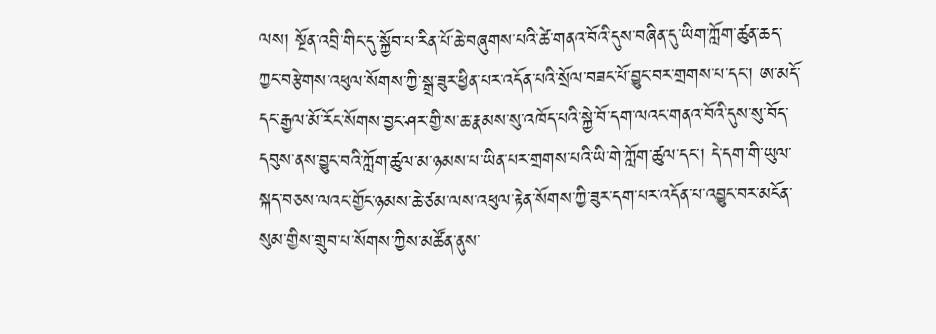ལས། སྔོན་འབྲི་གིང་དུ་སྐྱོབ་པ་རིན་པོ་ཆེ་བཞུགས་པའི་ཚེ་གནའ་བོའི་དུས་བཞིན་དུ་ཡིག་ཀློག་ཚུན་ཆད་ཀྱང་བརྩེགས་འཕུལ་སོགས་ཀྱི་སྒྲ་ཟུར་ཕྱིན་པར་འདོན་པའི་སྲོལ་བཟང་པོ་བྱུང་བར་གྲགས་པ་དང་། ཨ་མདོ་དང་རྒྱལ་མོ་རོང་སོགས་བྱང་ཤར་གྱི་ས་ཆ་རྣམས་སུ་འཁོད་པའི་སྐྱེ་བོ་དག་ལའང་གནའ་བོའི་དུས་སུ་བོད་དབུས་ནས་བྱུང་བའི་ཀློག་ཚུལ་མ་ཉམས་པ་ཡིན་པར་གྲགས་པའི་ཡི་གེ་ཀློག་ཚུལ་དང་། དེ་དག་གི་ཡུལ་སྐད་བཅས་ལའང་གྱོང་ཉམས་ཆེ་ཙམ་ལས་འཕུལ་རྟེན་སོགས་ཀྱི་ཟུར་དག་པར་འདོན་པ་འབྱུང་བར་མངོན་སུམ་གྱིས་གྲུབ་པ་སོགས་ཀྱིས་མཚོན་ནུས་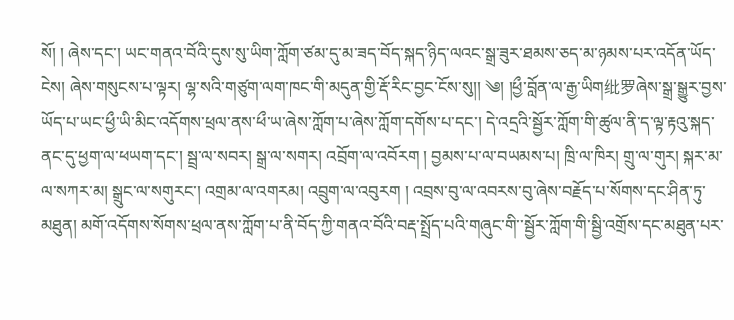སོ། ། ཞེས་དང་། ཡང་གནའ་བོའི་དུས་སུ་ཡིག་ཀློག་ཙམ་དུ་མ་ཟད་བོད་སྐད་ཉིད་ལའང་སྒྲ་ཟུར་ཐམས་ཅད་མ་ཉམས་པར་འདོན་ཡོད་ངེས། ཞེས་གསུངས་པ་ལྟར། ལྷ་སའི་གཙུག་ལག་ཁང་གི་མདུན་གྱི་རྡོ་རིང་བྱང་ངོས་སུ།། ༄། །ཕྱྀ་བློན་ལ་རྒྱ་ཡིག纰罗ཞེས་སྒྲ་སྒྱུར་བྱས་ཡོད་པ་ཡང་ཕྱྀ་ཡི་མིང་འདོགས་ཕྲལ་ནས་ཕྀ་ཡ་ཞེས་ཀློག་པ་ཞེས་ཀློག་དགོས་པ་དང་། དེ་འདྲའི་སྦྱོར་ཀློག་གི་ཚུལ་ནི་ད་ལྟ་རྟའུ་སྐད་ནང་དུ་ཕྱག་ལ་ཕཡག་དང་། སྦྲ་ལ་སབར། སྒྲ་ལ་སགར། འབྲོག་ལ་འབོརག ། བྱམས་པ་ལ་བཡམས་པ། ཁྲི་ལ་ཁིར། གྲུ་ལ་གུར། སྐར་མ་ལ་སཀར་མ། སྒྲུང་ལ་སགུརང་། འགྲམ་ལ་འགརམ། འབྲུག་ལ་འབུརག ། འབྲས་བུ་ལ་འབརས་བུ་ཞེས་བརྗོད་པ་སོགས་དང་ཤིན་ཏུ་མཐུན། མགོ་འདོགས་སོགས་ཕྲལ་ནས་ཀློག་པ་ནི་བོད་ཀྱི་གནའ་བོའི་བརྡ་སྤྲོད་པའི་གཞུང་གི་་སྦྱོར་ཀློག་གི་སྦྱི་འགྲོས་དང་མཐུན་པར་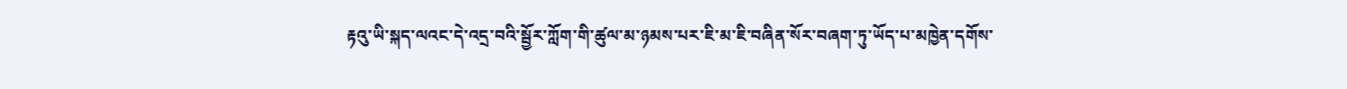རྟའུ་ཡི་སྐད་ལའང་དེ་འདྲ་བའི་སྦྱོར་ཀློག་གི་ཚུལ་མ་ཉམས་པར་ཇི་མ་ཇི་བཞིན་སོར་བཞག་ཏུ་ཡོད་པ་མཁྱེན་དགོས་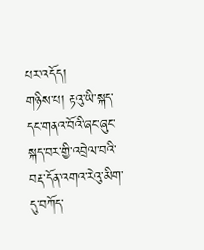པར་འདོད།
གཉིས་པ། རྟའུ་ཡི་སྐད་དང་གནའ་བོའི་ཞང་ཞུང་སྐད་བར་གྱི་འབྲེལ་བའི་བརྡ་དོན་འགའ་རེའུ་མིག་དུ་བཀོད་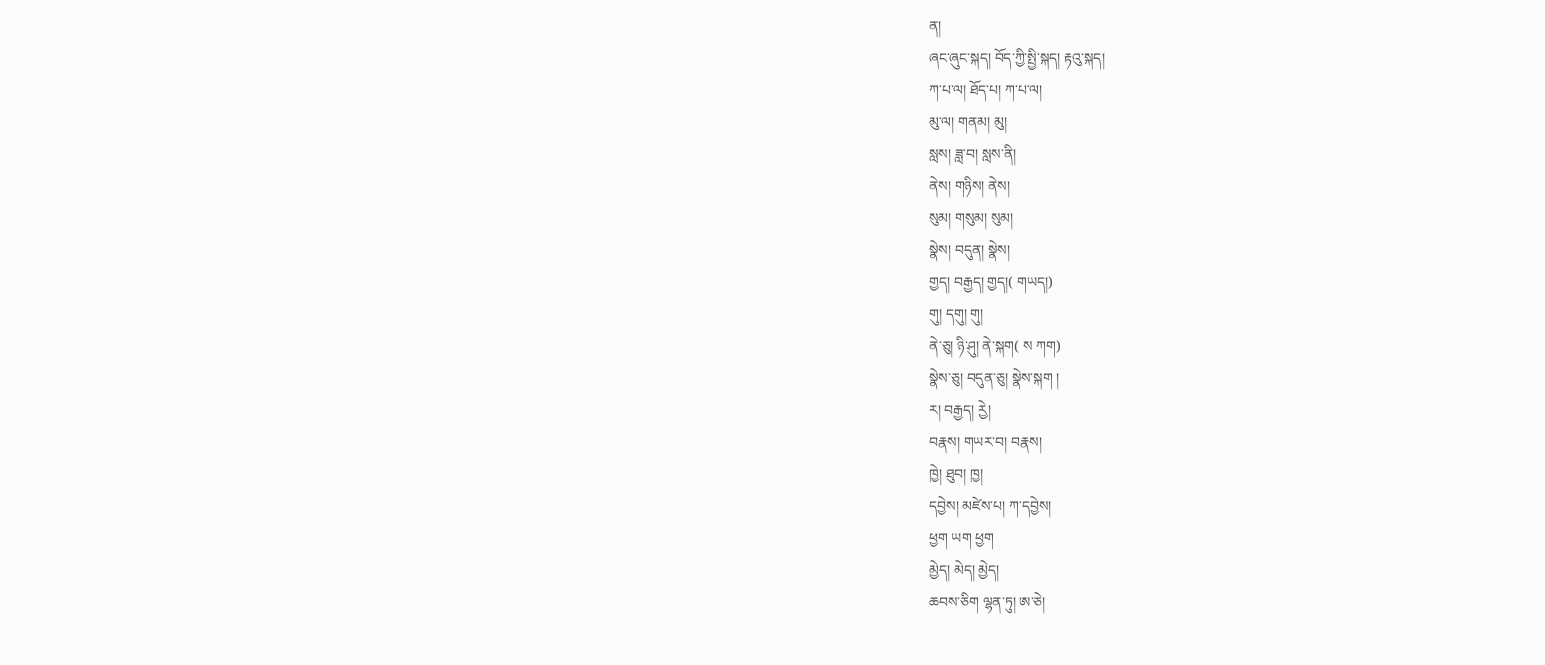ན།
ཞང་ཞུང་སྐད། བོད་ཀྱི་སྤྱི་སྐད། རྟའུ་སྐད།
ཀ་པ་ལ། ཐོད་པ། ཀ་པ་ལ།
མུ་ལ། གནམ། མུ།
སླས། ཟླ་བ། སླས་ནི།
ནེས། གཉིས། ནེས།
སུམ། གསུམ། སུམ།
སྣེས། བདུན། སྣེས།
གྱད། བརྒྱད། གྱད།( གཡད།)
གུ། དགུ། གུ།
ནེ་ཅུ། ཉི་ཤུ། ནེ་སྐག( ས ཀག)
སྣེས་ཅུ། བདུན་ཅུ། སྣེས་སྐག །
ར། བརྒྱད། རྱེ།
བརྣས། གཡར་བ། བརྣས།
ཁྱེ། ཐུབ། ཁྱ།
དབྱེས། མཛེས་པ། ཀ་དབྱེས།
ཕྱག ཡག ཕྱག
མྱེད། མེད། མྱེད།
ཆབས་ཅིག ལྷན་ཏུ། ཨ་ཅེ།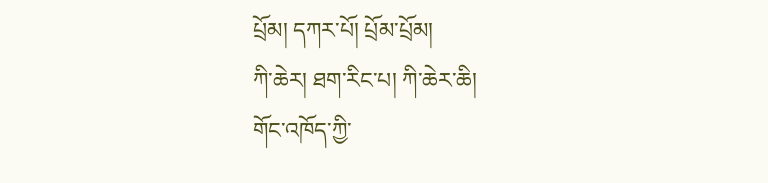པྲོམ། དཀར་པོ། པྲོམ་པྲོམ།
ཀི་ཆེར། ཐག་རིང་པ། ཀི་ཆེར་ཆི།
གོང་འཁོད་ཀྱི་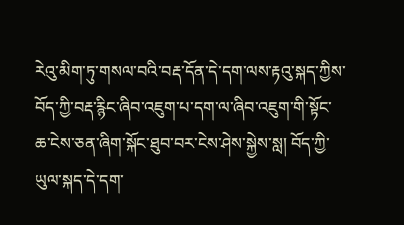རེའུ་མིག་ཏུ་གསལ་བའི་བརྡ་དོན་དེ་དག་ལས་རྟའུ་སྐད་ཀྱིས་བོད་ཀྱི་བརྡ་རྙིང་ཞིབ་འཇུག་པ་དག་ལ་ཞིབ་འཇུག་གི་སྟོང་ཆ་ངེས་ཅན་ཞིག་སྐོང་ཐུབ་བར་ངེས་ཤེས་སྐྱེས་སླ། བོད་ཀྱི་ཡུལ་སྐད་དེ་དག་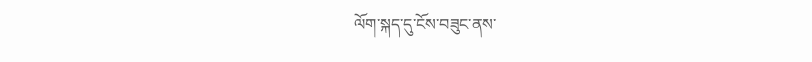ལོག་སྐད་དུ་ངོས་བཟུང་ནས་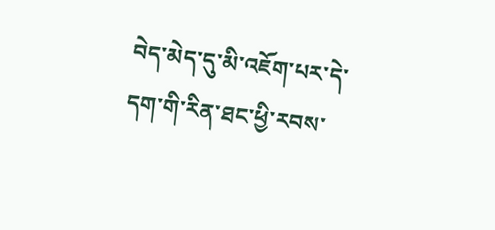བེད་མེད་དུ་མི་འཇོག་པར་དེ་དག་གི་རིན་ཐང་ཕྱི་རབས་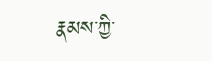རྣམས་ཀྱི་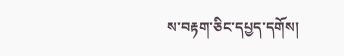ས་བརྟག་ཅིང་དཔྱད་དགོས།